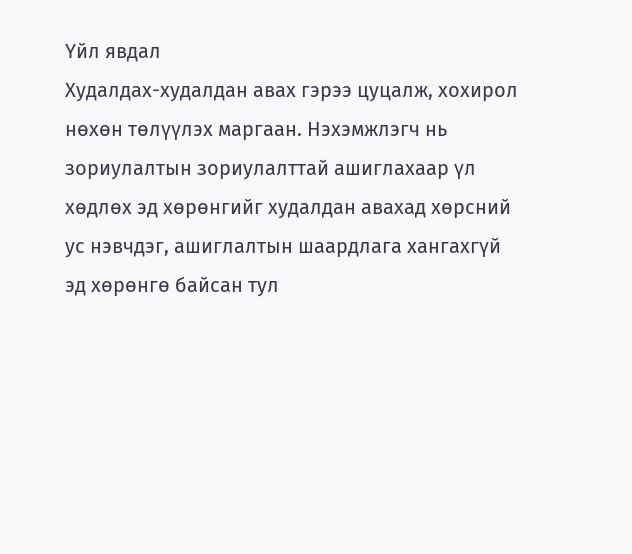Үйл явдал
Худалдах-худалдан авах гэрээ цуцалж, хохирол нөхөн төлүүлэх маргаан. Нэхэмжлэгч нь зориулалтын зориулалттай ашиглахаар үл хөдлөх эд хөрөнгийг худалдан авахад хөрсний ус нэвчдэг, ашиглалтын шаардлага хангахгүй эд хөрөнгө байсан тул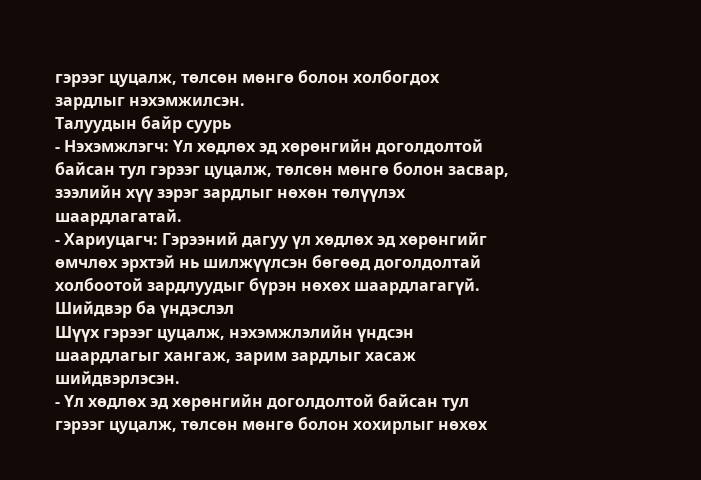гэрээг цуцалж, төлсөн мөнгө болон холбогдох зардлыг нэхэмжилсэн.
Талуудын байр суурь
- Нэхэмжлэгч: Үл хөдлөх эд хөрөнгийн доголдолтой байсан тул гэрээг цуцалж, төлсөн мөнгө болон засвар, зээлийн хүү зэрэг зардлыг нөхөн төлүүлэх шаардлагатай.
- Хариуцагч: Гэрээний дагуу үл хөдлөх эд хөрөнгийг өмчлөх эрхтэй нь шилжүүлсэн бөгөөд доголдолтай холбоотой зардлуудыг бүрэн нөхөх шаардлагагүй.
Шийдвэр ба үндэслэл
Шүүх гэрээг цуцалж, нэхэмжлэлийн үндсэн шаардлагыг хангаж, зарим зардлыг хасаж шийдвэрлэсэн.
- Үл хөдлөх эд хөрөнгийн доголдолтой байсан тул гэрээг цуцалж, төлсөн мөнгө болон хохирлыг нөхөх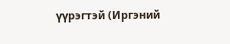үүрэгтэй (Иргэний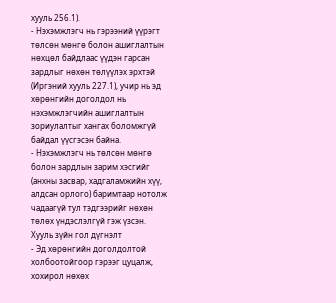хууль 256.1).
- Нэхэмжлэгч нь гэрээний үүрэгт төлсөн мөнгө болон ашиглалтын нөхцөл байдлаас үүдэн гарсан зардлыг нөхөн төлүүлэх эрхтэй (Иргэний хууль 227.1), учир нь эд хөрөнгийн доголдол нь нэхэмжлэгчийн ашиглалтын зориулалтыг хангах боломжгүй байдал үүсгэсэн байна.
- Нэхэмжлэгч нь төлсөн мөнгө болон зардлын зарим хэсгийг (анхны засвар, хадгаламжийн хүү, алдсан орлого) баримтаар нотолж чадаагүй тул тэдгээрийг нөхөн төлөх үндэслэлгүй гэж үзсэн.
Хууль зүйн гол дүгнэлт
- Эд хөрөнгийн доголдолтой холбоотойгоор гэрээг цуцалж, хохирол нөхөх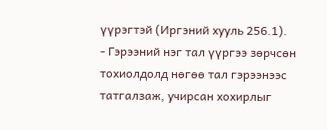үүрэгтэй (Иргэний хууль 256.1).
- Гэрээний нэг тал үүргээ зөрчсөн тохиолдолд нөгөө тал гэрээнээс татгалзаж, учирсан хохирлыг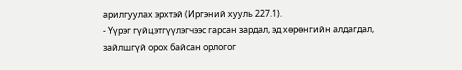арилгуулах эрхтэй (Иргэний хууль 227.1).
- Үүрэг гүйцэтгүүлэгчээс гарсан зардал, эд хөрөнгийн алдагдал, зайлшгүй орох байсан орлогог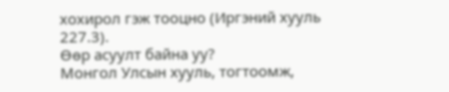хохирол гэж тооцно (Иргэний хууль 227.3).
Өөр асуулт байна уу?
Монгол Улсын хууль, тогтоомж,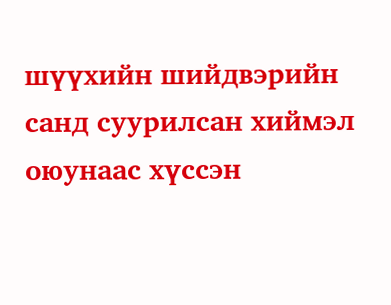шүүхийн шийдвэрийн санд суурилсан хиймэл оюунаас хүссэн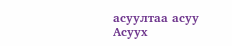асуултаа асуу
Асуух